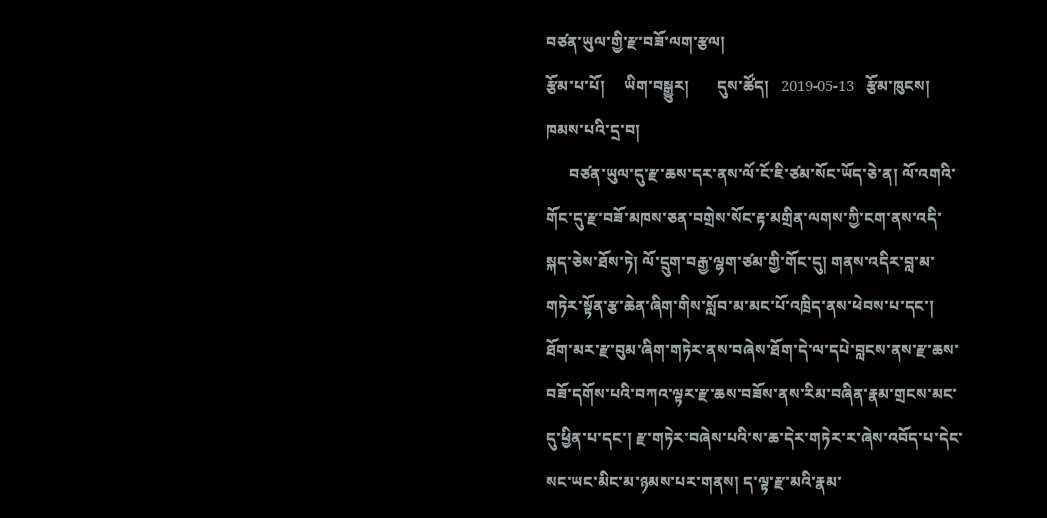བཙན་ཡུལ་གྱི་རྫ་བཟོ་ལག་རྩལ།
རྩོམ་པ་པོ།     ཡིག་བསྒྱུར།       དུས་ཚོད།   2019-05-13   རྩོམ་ཁུངས།    ཁམས་པའི་དྲ་བ།
      བཙན་ཡུལ་དུ་རྫ་ཆས་དར་ནས་ལོ་ངོ་ཇི་ཙམ་སོང་ཡོད་ཅེ་ན། ལོ་འགའི་གོང་དུ་རྫ་བཟོ་མཁས་ཅན་བགྲེས་སོང་རྟ་མགྲིན་ལགས་ཀྱི་ངག་ནས་འདི་སྐད་ཅེས་ཐོས་ཏེ། ལོ་དྲུག་བརྒྱ་ལྷག་ཙམ་གྱི་གོང་དུ། གནས་འདིར་བླ་མ་གཏེར་སྟོན་རྩ་ཆེན་ཞིག་གིས་སློབ་མ་མང་པོ་འཁྲིད་ནས་ཕེབས་པ་དང་། ཐོག་མར་རྫ་བུམ་ཞིག་གཏེར་ནས་བཞེས་ཐོག་དེ་ལ་དཔེ་བླངས་ནས་རྫ་ཆས་བཟོ་དགོས་པའི་བཀའ་ལྟར་རྫ་ཆས་བཟོས་ནས་རིམ་བཞིན་རྣམ་གྲངས་མང་དུ་ཕྱིན་པ་དང་། རྫ་གཏེར་བཞེས་པའི་ས་ཆ་དེར་གཏེར་ར་ཞེས་འབོད་པ་དེང་སང་ཡང་མིང་མ་ཉམས་པར་གནས། ད་ལྟ་རྫ་མའི་རྣམ་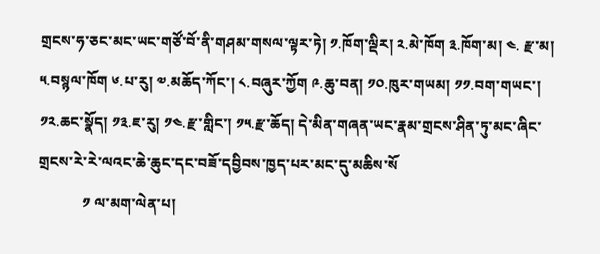གྲངས་ཧ་ཅང་མང་ཡང་གཙོ་བོ་ནི་གཤམ་གསལ་ལྟར་ཏེ། ༡.ཁོག་ལྡིར། ༢.མེ་ཁོག ༣.ཁོག་མ། ༤. རྫ་མ། ༥.བསྙལ་ཁོག ༦.པ་རུ། ༧.མཆོད་ཀོང་། ༨.བཞུར་ཀྱོག ༩.ཆུ་བན། ༡༠.ཁུར་གཡམ། ༡༡.བག་གཡང་། ༡༢.ཆང་སྣོད། ༡༣.ཇ་རུ། ༡༤.རྫ་གླིང་། ༡༥.རྫ་ཆོད། དེ་མིན་གཞན་ཡང་རྣམ་གྲངས་ཤིན་ཏུ་མང་ཞིང་གྲངས་རེ་རེ་ལའང་ཆེ་ཆུང་དང་བཟོ་དབྱིབས་ཁྱད་པར་མང་དུ་མཆིས་སོ
            ༡ ལ་མག་ལེན་པ།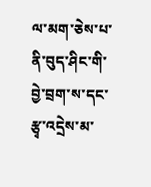ལ་མག་ཅེས་པ་ནི་བུད་ཤིང་གི་བྱེ་བྲག་ས་དང་རྩྭ་འདྲེས་མ་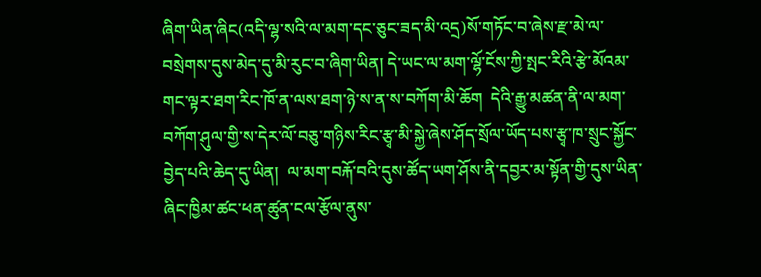ཞིག་ཡིན་ཞིང(འདི་ལྷ་སའི་ལ་མག་དང་ཅུང་ཟད་མི་འདྲ)སོ་གཏོང་བ་ཞེས་རྫ་མེ་ལ་བསྲེགས་དུས་མེད་དུ་མི་རུང་བ་ཞིག་ཡིན། དེ་ཡང་ལ་མག་ལྷོ་ངོས་ཀྱི་སྤང་རིའི་རྩེ་མོའམ་གང་ལྟར་ཐག་རིང་ཁོ་ན་ལས་ཐག་ཉེ་ས་ན་ས་བཀོག་མི་ཆོག  དེའི་རྒྱུ་མཚན་ནི་ལ་མག་བཀོག་ཤུལ་གྱི་ས་དེར་ལོ་བཅུ་གཉིས་རིང་རྩྭ་མི་སྐྱེ་ཞེས་ཤོད་སྲོལ་ཡོད་པས་རྩྭ་ཁ་སྲུང་སྐྱོང་བྱེད་པའི་ཆེད་དུ་ཡིན།  ལ་མག་བརྐོ་བའི་དུས་ཚོད་ཡག་ཤོས་ནི་དབྱར་མ་སྟོན་གྱི་དུས་ཡིན་ཞིང་ཁྱིམ་ཚང་ཕན་ཚུན་ངལ་རྩོལ་ནུས་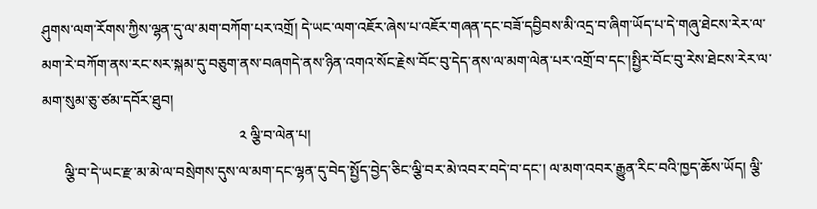ཤུགས་ལག་རོགས་ཀྱིས་ལྷན་དུ་ལ་མག་བཀོག་པར་འགྲོ། དེ་ཡང་ལག་འཇོར་ཞེས་པ་འཇོར་གཞན་དང་བཟོ་དབྱིབས་མི་འདྲ་བ་ཞིག་ཡོད་པ་དེ་གཞུ་ཐེངས་རེར་ལ་མག་རེ་བཀོག་ནས་རང་སར་སྐམ་དུ་བཅུག་ནས་བཞགདེ་ནས་ཉིན་འགའ་སོང་རྗེས་བོང་བུ་དེད་ནས་ལ་མག་ལེན་པར་འགྲོ་བ་དང་།སྤྱིར་བོང་བུ་རེས་ཐེངས་རེར་ལ་མག་སུམ་ཅུ་ཙམ་དབོར་ཐུབ།
                                                      ༢ ལྕི་བ་ལེན་པ།
      ལྕི་བ་དེ་ཡང་རྫ་མ་མེ་ལ་བསྲེགས་དུས་ལ་མག་དང་ལྷན་དུ་བེད་སྤྱོད་བྱེད་ཅིང་ལྕི་བར་མེ་འབར་བདེ་བ་དང་། ལ་མག་འབར་རྒྱུན་རིང་བའི་ཁྱད་ཆོས་ཡོད། ལྕི་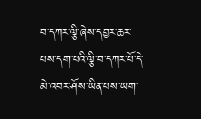བ་དཀར་ལྕི་ཞེས་དབྱར་ཆར་པས་དག་པའི་ལྕི་བ་དཀར་པོ་དེ་མེ་འབར་ཤོས་ཡིན་པས་ཡག་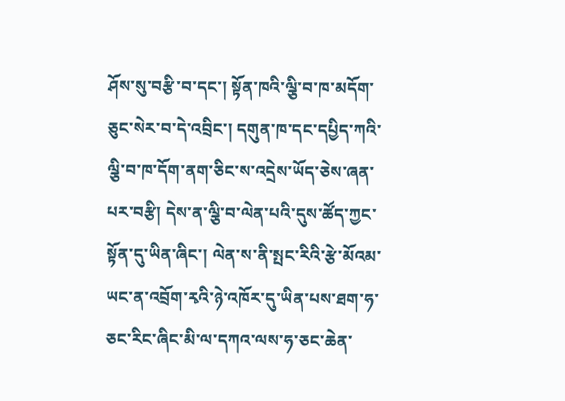ཤོས་སུ་བརྩི་བ་དང་། སྟོན་ཁའི་ལྕི་བ་ཁ་མདོག་ཅུང་སེར་བ་དེ་འབྲིང་། དགུན་ཁ་དང་དཔྱིད་ཀའི་ལྕི་བ་ཁ་དོག་ནག་ཅིང་ས་འདྲེས་ཡོད་ཅེས་ཞན་པར་བརྩི། དེས་ན་ལྕི་བ་ལེན་པའི་དུས་ཚོད་ཀྱང་སྟོན་དུ་ཡིན་ཞིང་། ལེན་ས་ནི་སྤང་རིའི་རྩེ་མོའམ་ཡང་ན་འབྲོག་རྭའི་ཉེ་འཁོར་དུ་ཡིན་པས་ཐག་ཧ་ཅང་རིང་ཞིང་མི་ལ་དཀའ་ལས་ཧ་ཅང་ཆེན་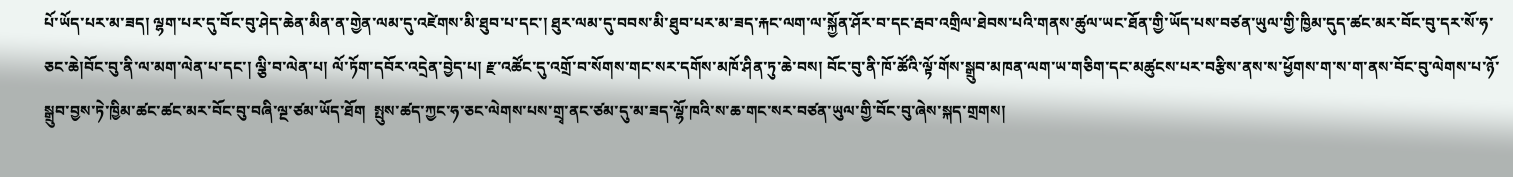པོ་ཡོད་པར་མ་ཟད། ལྷག་པར་དུ་བོང་བུ་ཤེད་ཆེན་མིན་ན་གྱེན་ལམ་དུ་འཛེགས་མི་ཐུབ་པ་དང་། ཐུར་ལམ་དུ་བབས་མི་ཐུབ་པར་མ་ཟད་རྐང་ལག་ལ་སྐྱོན་ཤོར་བ་དང་རྦབ་འགྲིལ་ཐེབས་པའི་གནས་ཚུལ་ཡང་ཐོན་གྱི་ཡོད་པས་བཙན་ཡུལ་གྱི་ཁྱིམ་དུད་ཚང་མར་བོང་བུ་དར་སོ་ཧ་ཅང་ཆེ།བོང་བུ་ནི་ལ་མག་ལེན་པ་དང་། ལྕི་བ་ལེན་པ། ལོ་ཏོག་དབོར་འདྲེན་བྱེད་པ། རྫ་འཚོང་དུ་འགྲོ་བ་སོགས་གང་སར་དགོས་མཁོ་ཤིན་ཏུ་ཆེ་བས། བོང་བུ་ནི་ཁོ་ཚོའི་ལྟོ་གོས་སྒྲུབ་མཁན་ལག་ཡ་གཅིག་དང་མཚུངས་པར་བརྩིས་ནས་ས་ཕྱོགས་ག་ས་ག་ནས་བོང་བུ་ལེགས་པ་ཉོ་སྒྲུབ་བྱས་ཏེ་ཁྱིམ་ཚང་ཚང་མར་བོང་བུ་བཞི་ལྔ་ཙམ་ཡོད་ཐོག  སྤུས་ཚད་ཀྱང་ཧ་ཅང་ལེགས་པས་གྲྭ་ནང་ཙམ་དུ་མ་ཟད་ལྷོ་ཁའི་ས་ཆ་གང་སར་བཙན་ཡུལ་གྱི་བོང་བུ་ཞེས་སྐད་གྲགས།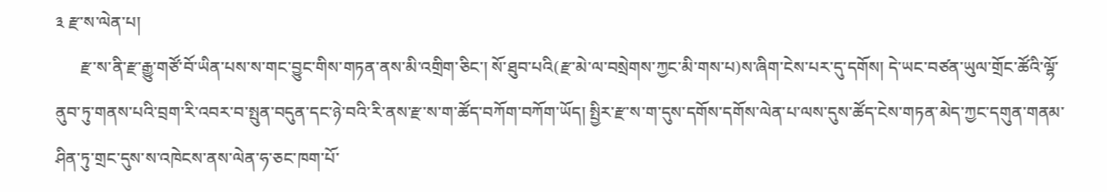༣ རྫ་ས་ལེན་པ།
      རྫ་ས་ནི་རྫ་རྒྱུ་གཙོ་བོ་ཡིན་པས་ས་གང་བྱུང་གིས་གཏན་ནས་མི་འགྲིག་ཅིང་། སོ་ཐུབ་པའི(རྫ་མེ་ལ་བསྲེགས་ཀྱང་མི་གས་པ)ས་ཞིག་ངེས་པར་དུ་དགོས། དེ་ཡང་བཙན་ཡུལ་གྲོང་ཚོའི་ལྷོ་ནུབ་ཏུ་གནས་པའི་བྲག་རི་འབར་བ་སྤུན་བདུན་དང་ཉེ་བའི་རི་ནས་རྫ་ས་ག་ཚོད་བཀོག་བཀོག་ཡོད། སྤྱིར་རྫ་ས་ག་དུས་དགོས་དགོས་ལེན་པ་ལས་དུས་ཚོད་ངེས་གཏན་མེད་ཀྱང་དགུན་གནམ་ཤིན་ཏུ་གྲང་དུས་ས་འཁེངས་ནས་ལེན་ཧ་ཅང་ཁག་པོ་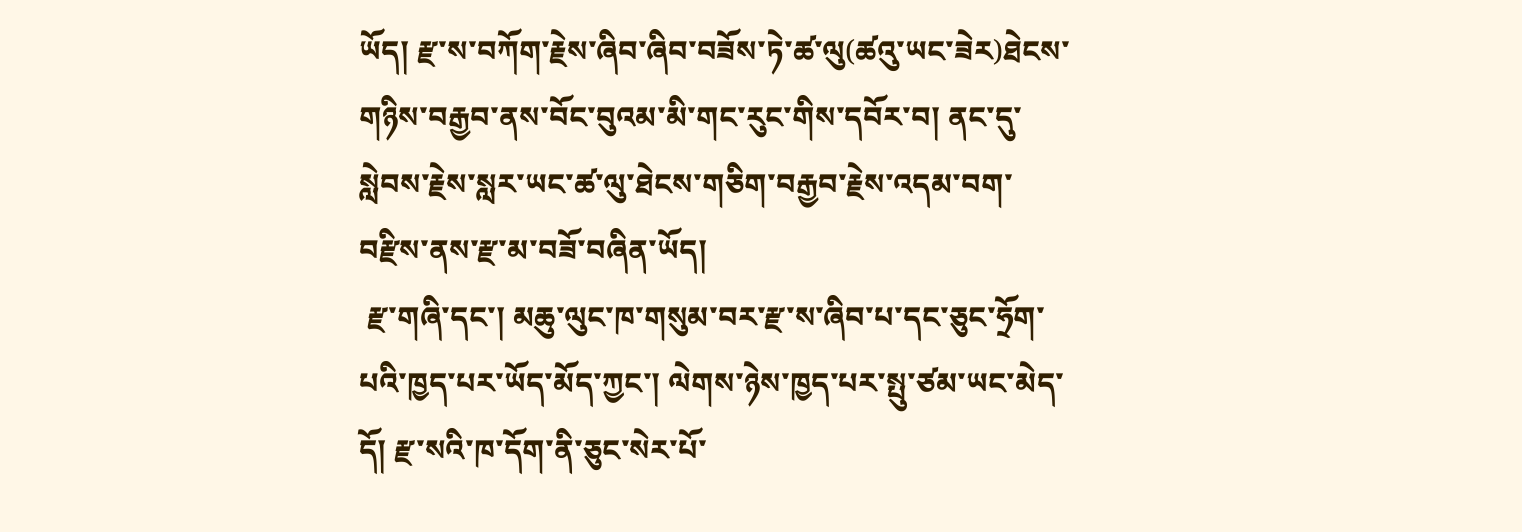ཡོད། རྫ་ས་བཀོག་རྗེས་ཞིབ་ཞིབ་བཟོས་ཏེ་ཚ་ལུ(ཚའུ་ཡང་ཟེར)ཐེངས་གཉིས་བརྒྱབ་ནས་བོང་བུའམ་མི་གང་རུང་གིས་དབོར་བ། ནང་དུ་སླེབས་རྗེས་སླར་ཡང་ཚ་ལུ་ཐེངས་གཅིག་བརྒྱབ་རྗེས་འདམ་བག་བརྫིས་ནས་རྫ་མ་བཟོ་བཞིན་ཡོད།
 རྫ་གཞི་དང་། མཆུ་ལུང་ཁ་གསུམ་བར་རྫ་ས་ཞིབ་པ་དང་ཅུང་ཧྲོག་པའི་ཁྱད་པར་ཡོད་མོད་ཀྱང་། ལེགས་ཉེས་ཁྱད་པར་སྤུ་ཙམ་ཡང་མེད་དོ། རྫ་སའི་ཁ་དོག་ནི་ཅུང་སེར་པོ་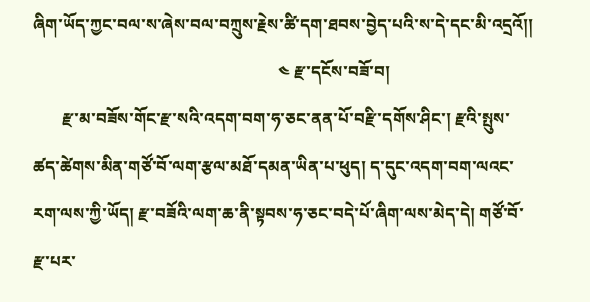ཞིག་ཡོད་ཀྱང་བལ་ས་ཞེས་བལ་བཀྲུས་རྗེས་ཚི་དག་ཐབས་བྱེད་པའི་ས་དེ་དང་མི་འདྲའོ།།
                                                           ༤ རྫ་དངོས་བཟོ་བ།
       རྫ་མ་བཟོས་གོང་རྫ་སའི་འདག་བག་ཧ་ཅང་ནན་པོ་བརྫི་དགོས་ཤིང་། རྫའི་སྤུས་ཚད་ཚེགས་མིན་གཙོ་བོ་ལག་རྩལ་མཐོ་དམན་ཡིན་པ་ཕུད། ད་དུང་འདག་བག་ལའང་རག་ལས་ཀྱི་ཡོད། རྫ་བཟོའི་ལག་ཆ་ནི་སྟབས་ཧ་ཅང་བདེ་པོ་ཞིག་ལས་མེད་དེ། གཙོ་བོ་རྫ་པར་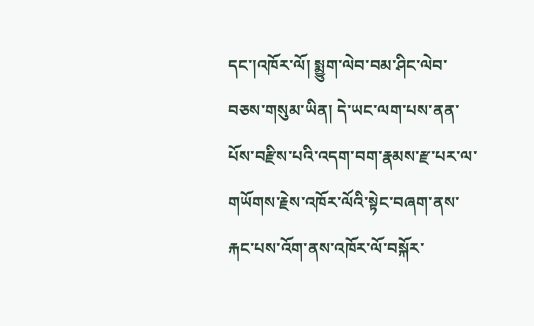དང་།འཁོར་ལོ། སྨྱུག་ལེབ་བམ་ཤིང་ལེབ་བཅས་གསུམ་ཡིན། དེ་ཡང་ལག་པས་ནན་པོས་བརྫིས་པའི་འདག་བག་རྣམས་རྫ་པར་ལ་གཡོགས་རྗེས་འཁོར་ལོའི་སྟེང་བཞག་ནས་རྐང་པས་འོག་ནས་འཁོར་ལོ་བསྐོར་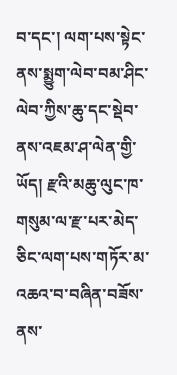བ་དང་། ལག་པས་སྟེང་ནས་སྨྱུག་ལེབ་བམ་ཤིང་ལེབ་ཀྱིས་ཆུ་དང་སྡེབ་ནས་འཇམ་ཤ་ལེན་གྱི་ཡོད། རྫའི་མཆུ་ལུང་ཁ་གསུམ་ལ་རྫ་པར་མེད་ཅིང་ལག་པས་གཏོར་མ་འཆའ་བ་བཞིན་བཟོས་ནས་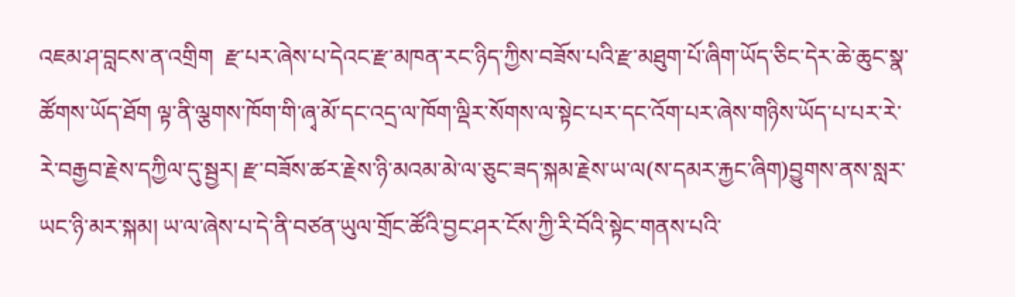འཇམ་ཤ་བླངས་ན་འགྲིག  རྫ་པར་ཞེས་པ་དེའང་རྫ་མཁན་རང་ཉིད་ཀྱིས་བཟོས་པའི་རྫ་མཐུག་པོ་ཞིག་ཡོད་ཅིང་དེར་ཆེ་ཆུང་སྣ་ཚོགས་ཡོད་ཐོག ལྟ་ནི་ལྕགས་ཁོག་གི་ཞྭ་མོ་དང་འདྲ་ལ་ཁོག་ལྡིར་སོགས་ལ་སྟེང་པར་དང་འོག་པར་ཞེས་གཉིས་ཡོད་པ་པར་རེ་རེ་བརྒྱབ་རྗེས་དཀྱིལ་དུ་སྦྱར། རྫ་བཟོས་ཚར་རྗེས་ཉི་མའམ་མེ་ལ་ཅུང་ཟད་སྐམ་རྗེས་ཡ་ལ(ས་དམར་རྐྱང་ཞིག)བྱུགས་ནས་སླར་ཡང་ཉི་མར་སྐམ། ཡ་ལ་ཞེས་པ་དེ་ནི་བཙན་ཡུལ་གྲོང་ཚོའི་བྱང་ཤར་ངོས་ཀྱི་རི་བོའི་སྟེང་གནས་པའི་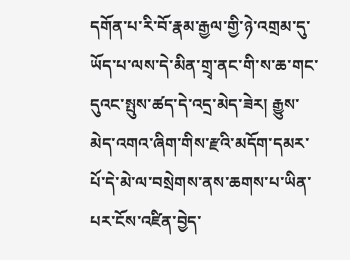དགོན་པ་རི་བོ་རྣམ་རྒྱལ་གྱི་ཉེ་འགྲམ་དུ་ཡོད་པ་ལས་དེ་མིན་གྲྭ་ནང་གི་ས་ཆ་གང་དུའང་སྤུས་ཚད་དེ་འདྲ་མེད་ཟེར། རྒྱུས་མེད་འགའ་ཞིག་གིས་རྫའི་མདོག་དམར་པོ་དེ་མེ་ལ་བསྲེགས་ནས་ཆགས་པ་ཡིན་པར་ངོས་འཛིན་བྱེད་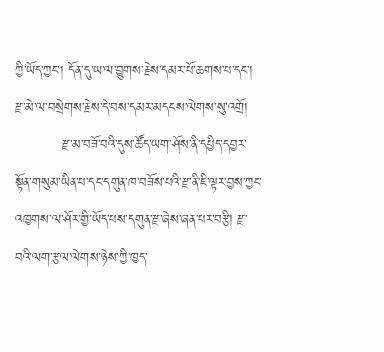ཀྱི་ཡོད་ཀྱང་། དོན་དུ་ཡ་ལ་བྱུགས་རྗེས་དམར་པོ་ཆགས་པ་དང་། རྫ་མེ་ལ་བསྲེགས་རྗེས་དེ་བས་དམར་མདངས་ལེགས་སུ་འགྲོ།
          རྫ་མ་བཟོ་བའི་དུས་ཚོད་ཡག་ཤོས་ནི་དཔྱིད་དབྱར་སྟོན་གསུམ་ཡིན་པ་དང་དགུན་ཁ་བཟོས་པའི་རྫ་ནི་ཇི་ལྟར་བྱས་ཀྱང་འཁྱགས་ལ་ཤོར་གྱི་ཡོད་པས་དགུན་རྫ་ཞེས་ཞན་པར་བརྩི། རྫ་བའི་ལག་རྩལ་ལེགས་ཉེས་ཀྱི་ཁྱད་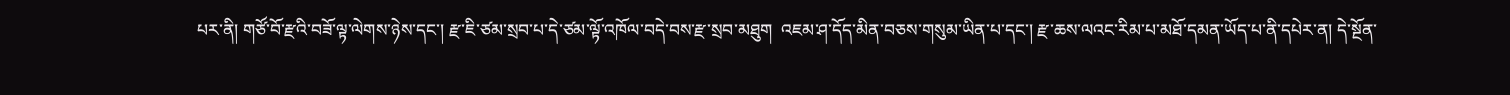པར་ནི། གཙོ་བོ་རྫའི་བཟོ་ལྟ་ལེགས་ཉེས་དང་། རྫ་ཇི་ཙམ་སྲབ་པ་དེ་ཙམ་ལྟོ་འཁོལ་བདེ་བས་རྫ་སྲབ་མཐུག  འཇམ་ཤ་དོད་མིན་བཅས་གསུམ་ཡིན་པ་དང་། རྫ་ཆས་ལའང་རིམ་པ་མཐོ་དམན་ཡོད་པ་ནི་དཔེར་ན། དེ་སྔོན་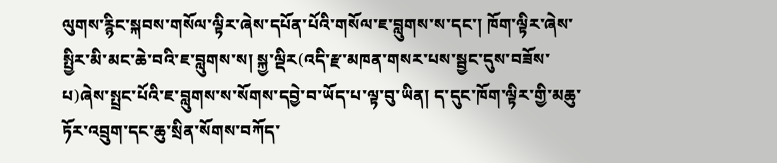ལུགས་རྙིང་སྐབས་གསོལ་ལྟིར་ཞེས་དཔོན་པོའི་གསོལ་ཇ་བླུགས་ས་དང་། ཁོག་ལྟིར་ཞེས་སྤྱིར་མི་མང་ཆེ་བའི་ཇ་བླུགས་ས། སྐྱ་ལྡིར(འདི་རྫ་མཁན་གསར་པས་སྦྱང་དུས་བཟོས་པ)ཞེས་སྤྲང་པོའི་ཇ་བླུགས་ས་སོགས་དབྱེ་བ་ཡོད་པ་ལྟ་བུ་ཡིན། ད་དུང་ཁོག་ལྟིར་གྱི་མཆུ་ཏོར་འབྲུག་དང་ཆུ་སྲིན་སོགས་བཀོད་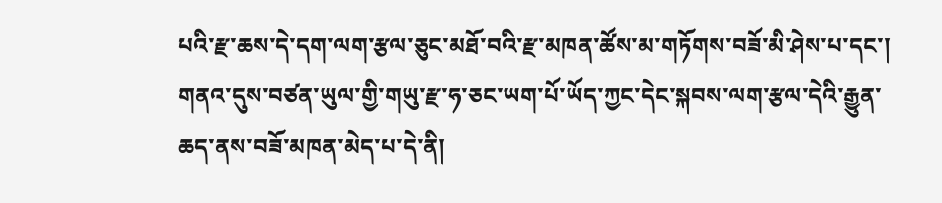པའི་རྫ་ཆས་དེ་དག་ལག་རྩལ་ཅུང་མཐོ་བའི་རྫ་མཁན་ཚོས་མ་གཏོགས་བཟོ་མི་ཤེས་པ་དང་། གནའ་དུས་བཙན་ཡུལ་གྱི་གཡུ་རྫ་ཧ་ཅང་ཡག་པོ་ཡོད་ཀྱང་དེང་སྐབས་ལག་རྩལ་དེའི་རྒྱུན་ཆད་ནས་བཟོ་མཁན་མེད་པ་དེ་ནི།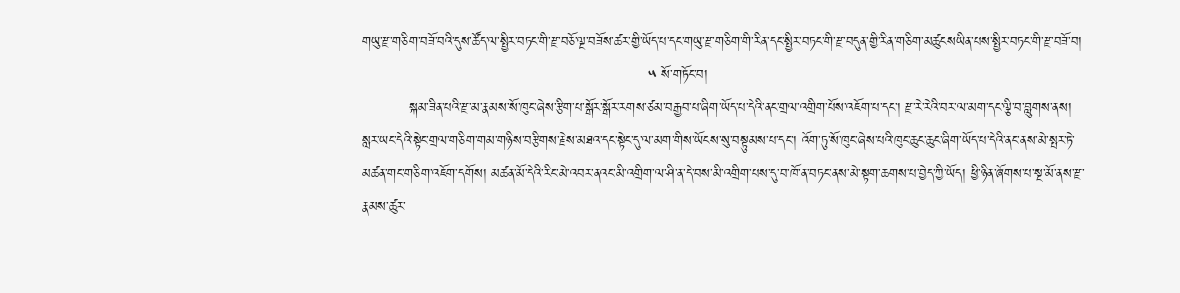གཡུ་རྫ་གཅིག་བཟོ་བའི་དུས་ཚོད་ལ་སྤྱིར་བཏང་གི་རྫ་བཅོ་ལྔ་བཟོས་ཚར་གྱི་ཡོད་པ་དང་གཡུ་རྫ་གཅིག་གི་རིན་དང་སྤྱིར་བཏང་གི་རྫ་བདུན་གྱི་རིན་གཅིག་མཚུངསཡིན་པས་སྤྱིར་བཏང་གི་རྫ་བཟོ་བ།
                                                             ༥ སོ་གཏོང་བ།
          སྐམ་ཟིན་པའི་རྫ་མ་རྣམས་སོ་ཁུང་ཞེས་རྩིག་པ་སྒོར་སྒོར་རགས་ཙམ་བརྒྱབ་པ་ཞིག་ཡོད་པ་དེའི་ནང་གྲལ་འགྲིག་པོས་འཇོག་པ་དང་། རྫ་རེ་རེའི་བར་ལ་མག་དང་ལྕི་བ་བླུགས་ནས། སླར་ཡང་དེའི་སྟེང་གྲལ་གཅིག་གམ་གཉིས་བརྩིགས་རྗེས་མཐའ་དང་སྟེང་དུ་ལ་མག་གིས་ཡོངས་སུ་བསྟུམས་པ་དང་། འོག་ཏུ་སོ་ཁུང་ཞེས་པའི་ཁུང་ཆུང་ཆུང་ཞིག་ཡོད་པ་དེའི་ནང་ནས་མེ་སྤར་ཏེ་མཚན་གང་གཅིག་འཇོག་དགོས། མཚན་མོ་དེའི་རིང་མེ་འབར་ནའང་མི་འགྲིག་ལ་ཤི་ན་དེ་བས་མི་འགྲིག་པས་དུ་བ་ཁོ་ན་བཏང་ནས་མེ་སྟག་ཆགས་པ་བྱེད་ཀྱི་ཡོད། ཕྱི་ཉིན་ཞོགས་པ་སྔ་མོ་ནས་རྫ་རྣམས་ཚུར་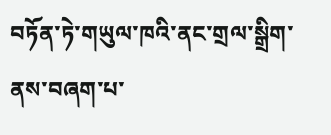བཏོན་ཏེ་གཡུལ་ཁའི་ནང་གྲལ་སྒྲིག་ནས་བཞག་པ་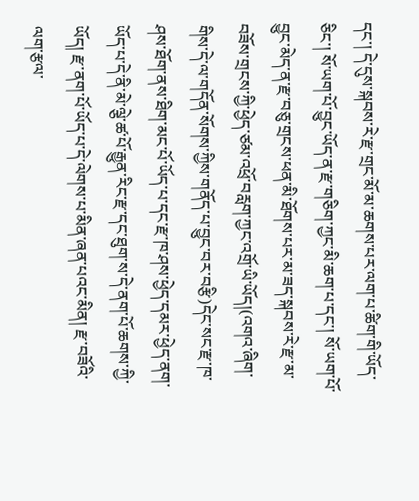དང་། དེ་དུས་སྐབས་རེ་རྫ་གྲང་མོ་མ་ཆགས་པར་ལག་པ་ཚིག་གི་ཡོད་ཅིང་། སོ་ཡག་པོ་བྱུང་ཡོད་ན་རྫ་གཅིག་ཀྱང་མི་ཆག་པ་དང་། སོ་ཡག་པོ་བྱུང་མེད་ན་རྫ་བཅུ་གྲངས་ཕན་མི་ཐོགས་པར་མ་ཟད་སྐབས་རེ་རྫ་མ་བཟོས་གྲངས་ཀྱི་ཕྱེད་ཙམ་འཕྲོ་བརླག་ཀྱང་འགྲོ་ཡི་ཡོད།(འགའ་ཞིག་གིས་དེ་ལ་གདོན་སོགས་ཀྱིས་གནོད་པ་བྱུང་བར་བརྩི)དེང་སང་རྫ་ཁ་ཤས་ཐོག་ནས་ཐིག་མང་པོ་ཡོད་པ་དང་རྫ་ཁ་ཤས་ཕྱེད་དམར་ཕྱེད་ནག་ཡོད་པ་དེ་ནི་མེ་ལྕེ་ཚ་པོ་རྒྱུན་རིང་རྫ་དང་ཐུག་ས་དེ་ནག་པོ་ཆགས་ཀྱི་ཡོད། རྫ་ནག་པོ་ཡོད་པ་དེ་ལེགས་པ་མིན་ཞན་པའང་མིན། རྫ་བཟོའི་ལག་རྩལ་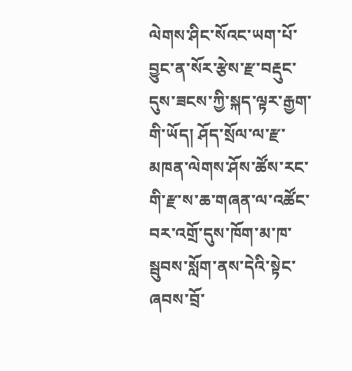ལེགས་ཤིང་སོའང་ཡག་པོ་བྱུང་ན་སོར་རྩེས་རྫ་བརྡུང་དུས་ཟངས་ཀྱི་སྐད་ལྟར་རྒྱག་གི་ཡོད། ཤོད་སྲོལ་ལ་རྫ་མཁན་ལེགས་ཤོས་ཚོས་རང་གི་རྫ་ས་ཆ་གཞན་ལ་འཚོང་བར་འགྲོ་དུས་ཁོག་མ་ཁ་སྦུབས་སློག་ནས་དེའི་སྟེང་ཞབས་བྲོ་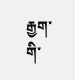རྒྱག་གི་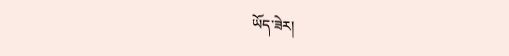ཡོད་ཟེར།